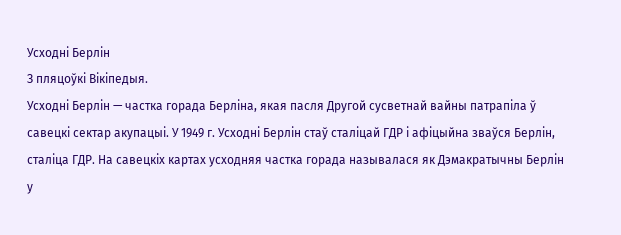Усходні Берлін
З пляцоўкі Вікіпедыя.
Усходні Берлін — частка горада Берліна, якая пасля Другой сусветнай вайны патрапіла ў савецкі сектар акупацыі. У 1949 г. Усходні Берлін стаў сталіцай ГДР і афіцыйна зваўся Берлін, сталіца ГДР. На савецкіх картах усходняя частка горада называлася як Дэмакратычны Берлін у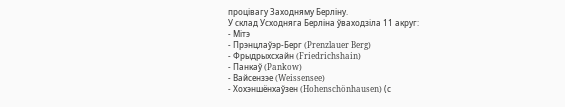процівагу Заходняму Берліну.
У склад Усходняга Берліна ўваходзіла 11 акруг:
- Мітэ
- Прэнцлаўэр-Берг (Prenzlauer Berg)
- Фрыдрыхсхайн (Friedrichshain)
- Панкаў (Pankow)
- Вайсензэе (Weissensee)
- Хохэншёнхаўзен (Hohenschönhausen) (с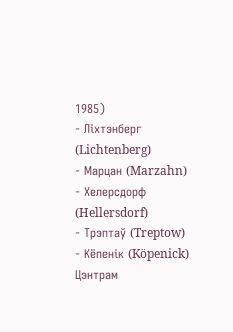1985)
- Ліхтэнберг (Lichtenberg)
- Марцан (Marzahn)
- Хелерсдорф (Hellersdorf)
- Трэптаў (Treptow)
- Кёпенік (Köpenick)
Цэнтрам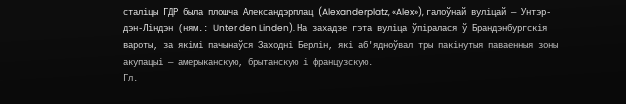сталіцы ГДР была плошча Александэрплац (Alexanderplatz, «Alex»), галоўнай вуліцай — Унтэр-дэн-Ліндэн (ням.: Unter den Linden). На захадзе гэта вуліца ўпіралася ў Брандэнбургскія вароты, за якімі пачынаўся Заходні Берлін, які аб'ядноўвал тры пакінутыя паваенныя зоны акупацыі — амерыканскую, брытанскую і французскую.
Гл.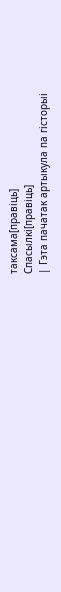таксама[правіць]
Спасылкі[правіць]
| Гэта пачатак артыкула па гісторыі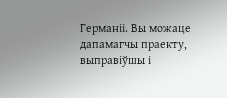Германіі. Вы можаце дапамагчы праекту, выправіўшы і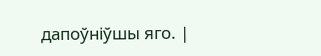дапоўніўшы яго. |